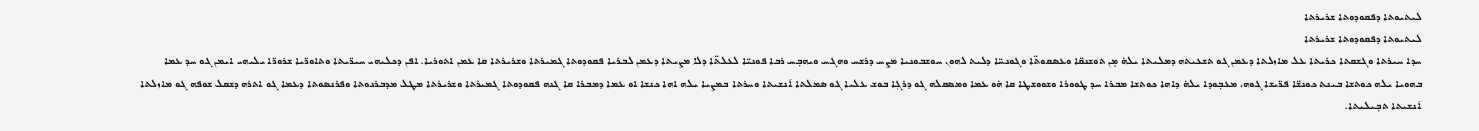ܠܝܬܝܘܬܐ ܕܦܩܘܕܘܬܐ ܫܪܝܪܬܐ
ܠܝܬܝܘܬܐ ܕܦܩܘܕܘܬܐ ܫܪܝܪܬܐ
ܚܕܐ ܚܝܪܬܐ ܘܓܫܩܬܐ ܟܪܝܬܐ ܥܠ ܡܐܙܠܬܐ ܕܥܡܢ ܓܘ ܬܫܥܝܬܗ ܕܡܠܝܬܐ ܝܠܗ̇ ܡ̣ܢ ܬܘܫܢܩ̈ܐ ܘܥܣܩܘܬ̈ܐ ܘܓܘܢܚ̈ܐ ܕܠܝܬ ܠܗܘܢ ܚܘܫܒܘܢܝܐ ܡܨܚ ܕܪܫܚ ܘܗܓܚ ܘܝܗܒ݂ܚ ܪܒܐ ܦܘܢܝ̈ܐ ܠܥܠܬ̈ܐ ܕܠܐ ܡܨܝܬܐ ܕܥܡܢ ܠܒܪܝܐ ܦܩܘܕܘܬܐ ܓܡܝܪܬܐ ܘܫܪܝܪܬܐ ܩܐ ܥܡܢ ܐܬܘܪܝܐ. ܐܦܢ ܕܟܠܝܗܝ ܚܝܪ̈ܝܬܐ ܘܬܐܘܪ̈ܝܐ ܫܪܘܪ̈ܐ ܝܠܝܗܝ ܐܝܡܢ ܓܘ ܚܕ ܥܡܐ ܒܗܘܝܐ ܝܠܗ ܟܘܬܫܐ ܒܝܢܬ ܟܘܢܫ̈ܐ ܦܪ̈ܝܫܐ ܓܘܗ، ܡܥܒ݂ܘܕܐ ܝܠܗ̇ ܕܐܗܐ ܟܘܬܫܐ ܡܒܪܐ ܚܕ ܛܘܘܪܐ ܘܫܘܘܫܛܐ ܩܐ ܗ̇ܘ ܥܡܐ ܘܡܣܩܠܗ ܓܘ ܕܪܓܼܐ ܒܘܫ ܥܠܝܐ ܓܘ ܣܡܠܬܐ ܐ݇ܢܫܝܬܐ ܘܚܪܬܐ ܒܡܨܝܐ ܝܠܗ ܐܗܐ ܟܢܫܐ ܐܘ ܥܡܐ ܕܡܒܪܐ ܩܐ ܓܢܗ ܦܩܘܕܘܬܐ ܓܡܝܪܬܐ ܘܫܪܝܪܬܐ ܡܛܠ ܡܕܒܪܢܘܬܐ ܘܦܪܢܣܘܬܐ ܕܥܡܐ ܓܘ ܐܬܪܗ ܕܫܩܠ ܫܘܦܗ ܓܘ ܡܐܙܠܬܐ ܐ݇ܢܫܝܬܐ ܬܒ݂ܝܠܝܬܐ.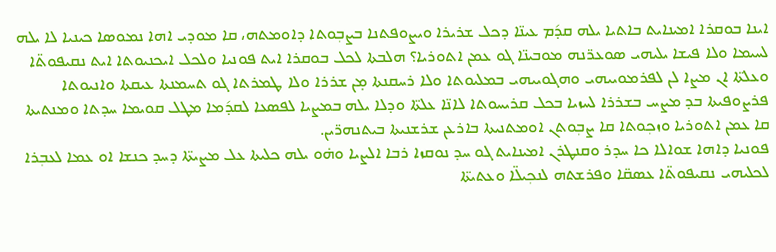ܐܝܢܐ ܒܘܩܪܐ ܐܡܝܢܐܝܬ ܒܐܬܝܐ ܝܠܗ ܩܕ݇ܡ ܥܝܢ̈ܐ ܕܟܠ ܫܪܝܪܐ ܘܝܨܘܦܬܢܐ ܒܨܒ݂ܘܬܐ ܕܐܘܡܬܗ، ܩܐ ܡܘܕܝ ܐܗܐ ܢܡܘܣܐ ܟܝܢܝܐ ܠܐ ܝܠܗ ܠܚܝܡܐ ܘܠܐ ܦܝܫܐ ܝܠܝܗܝ ܣܘܥܪ̈ܢܗ ܡܘܒܝܢ̈ܐ ܓܘ ܥܡܢ ܐܬܘܪܝܐ؟ ܗܠܒܬܐ ܠܟܠ ܒܘܩܪܐ ܐܝܬ ܦܘܢܝܐ ܘܠܟܠ ܐܝܟܢܝܘܬܐ ܐܝܬ ܢܩܝܦܘܬ̈ܐ ܘܥܠܬ̈ܐ ܐܢ ܡܨܐ ܠܢ ܠܦܪܡܘܝܝܗܝ ܘܗܓܘܝܝܗܝ ܒܡܠܝܘܬܐ ܘܠܐ ܪܚܩܢܬܐ ܡ̣ܢ ܫܪܪܐ ܘܠܐ ܛܡܪܬܐ ܓܘ ܬܚܡܢܬܐ ܥܝܩܬܐ ܘܐܢܝܘܬܐ ܦܪܨܘܦܝܬܐ ܒܕ ܡܨܚ ܒܫܪܪܐ ܠܚܙܝܐ ܒܟܠ ܩܪܝܚܘܬܐ ܠܐܢ̈ܐ ܥܠܬ̈ܐ ܘܕܠܐ ܝܠܗ ܒܡܨܝܐ ܠܦܣܥܐ ܠܩܕ݇ܡܐ ܡܛܠ ܩܘܝܡܐ ܚܕܬܐ ܘܡܢܬܝܬܐ ܩܐ ܥܡܢ ܐܬܘܪܝܐ ܘܙܟ݂ܘܬܐ ܩܐ ܨܒ݂ܘܬܢ ܐܘܡܬܢܝܬܐ ܒܐܪܥܢ ܫܪܫܢܝܬܐ ܒܝܬܢܗܪ̈ܝܢ.
ܦܘܢܝܐ ܕܐܗܐ ܫܘܐܠܐ ܟܐ ܚܕܪ ܘܩܢܛܪܢ ܐܡܝܢܐܝܬ ܓܘ ܚܕ ܢܘܩܙܐ ܪܒܐ ܐܠܨܝܐ ܘܗ̇ܘ ܝܠܗ ܟܠܝܬܐ ܥܠ ܡܨܝܬ̈ܐ ܕܚܕ ܟܢܫܐ ܐܘ ܥܡܐ ܠܥܒ݂ܪܐ ܠܟܠܝܗܝ ܢܩܝܦܘܬ̈ܐ ܥܣܩ̈ܐ ܘܦܪܫܬܗ ܠܢܟ݂ܝܠ̈ܐ ܘܥܬܝܬ̈ܐ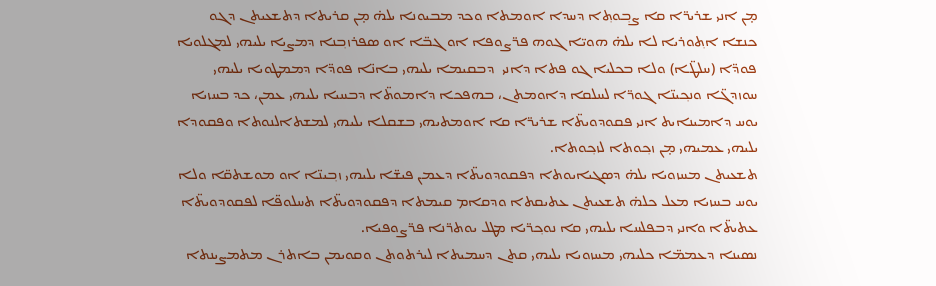ܡ̣ܢ ܐܢܝ ܫܪܝܪ̈ܐ ܩܐ ܨܒ݂ܘܬ݂ܐ ܕܚܕܐ ܐܘܡܬܐ ܘܟܕ ܡܒܝܘܢܐ ܝܠܗ̇ ܡ̣ܢ ܩܪܝܬܐ ܕܬܫܥܝܬܢ ܕܓܘ ܟܢܫܐ ܐܬ݂ܘܪܝܐ ܠܐ ܝܠܗ̇ ܗܘܝ̈ܐ ܓܘܗ ܦܪ̈ܨܘܦܐ ܐܘ ܓܒ̈ܐ ܐܘ ܣܦܪܙܒ݂ܢܐ ܕܡܨܝܐ ܝܠܝܗܝ ܠܡܓܠܘܝܐ ܦܘܕ̈ܐ (ܚܠܛ̈ܐ) ܘܠܐ ܒܟܠܝܐ ܓܘ ܦܬܐ ܕܐܢܝ  ܕܒܩܝܡܐ ܝܠܝܗܝ ܒܐܢ̈ܐ ܦܘܕ̈ܐ ܕܡܡܛܘܝܐ ܝܠܝܗܝ ܚܘܙܕܓ̈ܐ ܘܢܟ݂ܝܢ̈ܐ ܓܘܪ̈ܐ ܠܚܠܩܐ ܕܐܘܡܬܢ، ܒܗܦܟܐ ܕܐܡܘܬ̈ܐ ܕܒܚܝܐ ܝܠܝܗܝ ܥܡܢ، ܟܕ ܒܚܙܝܐ ܝܘܚ ܕܐܡܝܢܐܝܬ ܐܢܝ ܦܩܘܕܘܝܬ̈ܐ ܫܪܝܪ̈ܐ ܩܐ ܐܘܡܬܝܗܝ ܒܫܩܠܐ ܝܠܝܗܝ ܠܡܫܬܐܠܢܘܬܐ ܘܦܩܘܕܐ ܝܠܝܗܝ ܥܡܝܗܝ ܡ̣ܢ ܙܟ݂ܘܬܐ ܠܙܟ݂ܘܬܐ.
ܬܫܥܝܬܢ ܡܚܙܘܝܐ ܝܠܗ̇ ܕܣܓܝܐܝܘܬܐ ܕܦܩܘܕܘܝܬ̈ܐ ܕܥܡܢ ܦܝܫ̈ܐ ܝܠܝܗܝ ܙܒ݂ܝܢ̈ܐ ܐܘ ܡܘܫܬܩ̈ܐ ܘܠܐ ܝܘܚ ܒܚܙܝܐ ܡܥܠ ܟܠܗ̇ ܬܫܥܝܬܢ ܥܬܝܩܬܐ ܘܕܩܐܡ ܩܝܡܬܐ ܕܦܩܘܕܘܝܬ̈ܐ ܬܚܠܘܦ̈ܐ ܠܦܩܘܕܘܝܬ̈ܐ ܥܬܝܬ̈ܐ ܘܐܢܝ ܕܒܦܠܚܐ ܝܠܝܗܝ ܩܐ ܢܘܟ݂ܪ̈ܝܐ ܡܛܠ ܝܘܬܪ̈ܢܐ ܦܪ̈ܨܘܦܝܐ.
ܢܣܝܢܐ ܕܥܡܡ̈ܐ ܟܠܝܗܝ ܡܚܙܘܝܐ ܝܠܝܗܝ ܩܬܢ ܕܚܡܝܬܐ ܠܝܪܬܘܬܢ ܘܩܘܝܡܢ ܒܐܬܪܢ ܡܬܡܨܝܢܬܐ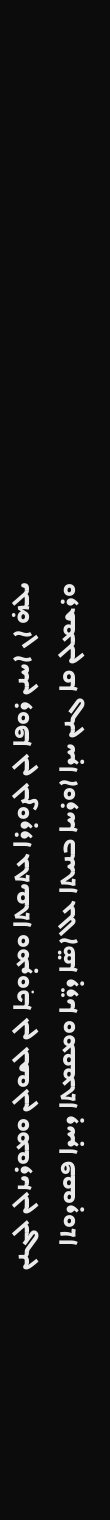ܝܠܗ̇ ܐܢ ܐܚܢܢ ܪܘܦܐ ܠܢ ܠܨܘܕܪܐ ܥܬܝܩܬܐ ܘܡܕܘܟ݂ܐ ܠܢ ܠܫܘܠܢ ܘܡܘܪܝܙܠܢ ܠܓܢܢ ܘܪܫܡܠܢ ܩܐ ܓܢܢ ܚܕܐ ܐܘܪܚܐ ܒܢܝܬܐ ܥܠ ܐܣ̈ܐ ܕܪ̈ܝܐ ܘܡܩܡܬܐ ܕܚܕܐ ܦܩܘܕܘܬܐ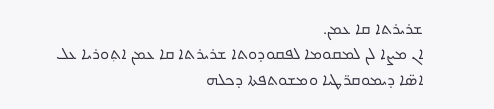ܫܪܝܪܬܐ ܩܐ ܥܡܢ.
ܐܢ ܡܨܐ ܠܢ ܠܡܩܘܡܐ ܠܦܩܘܕܘܬܐ ܫܪܝܪܬܐ ܩܐ ܥܡܢ ܐܬ݂ܘܪܝܐ ܥܠ ܐܣ̈ܐ ܕܝܡܘܩܪ̈ܛܝܐ ܘܡܫܘܬܦܬܐ ܕܟܠܗ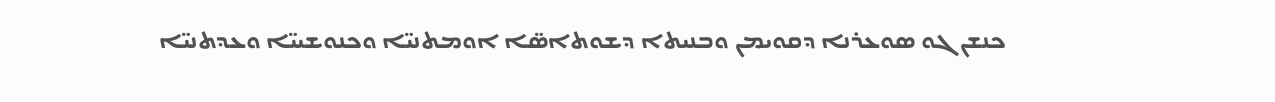ܟܢܫܢ ܓܘ ܣܘܥܪܢܐ ܕܩܘܝܡܢ ܘܒܢܝܬܐ ܕܫܘܬܐܣ̈ܐ ܐܘܡܬܢܝ̈ܐ ܘܟܢܘܫܝܝ̈ܐ ܘܥܕܬܢܝ̈ܐ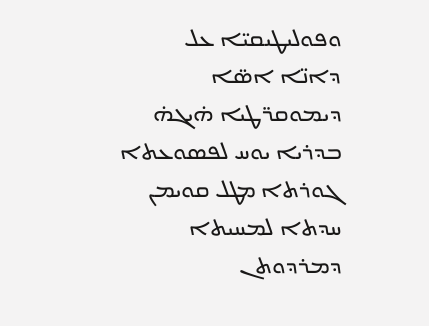ܘܦܘܠܝܛܝܩܝ̈ܐ ܥܠ ܕܐܢ̈ܐ ܐܣ̈ܐ ܕܝܡܘܩܪ̈ܛܝܐ ܗ̇ܝܓܗ̇ ܒܕܪܝܐ ܝܘܚ ܠܦܣܘܥܬܐ ܓܘܪܬܐ ܡܛܠ ܩܘܝܡܢ ܚܕܬܐ ܠܡܚܝܬܐ ܕܡܪܕܘܬܢ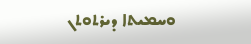ܘܚܡܝܬܐ ܕܝܪܬܘܬܢ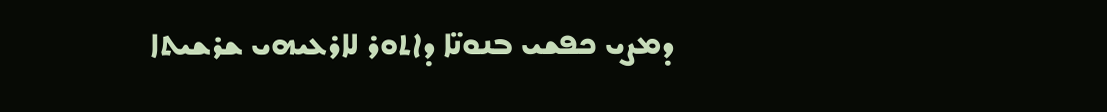ܕܡܨܝ ܟܦܫܝ ܒܢܘܢ̈ܐ ܕܐܬܘܪ ܠܐܪܥܝܗܝ ܫܪܫܝܬܐ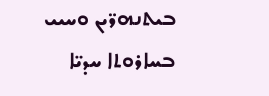ܒܝܬܢܗܪ̈ܝܢ ܘܚܝܝ ܒܚܐܪܘܬܐ ܚܕܝ̈ܐ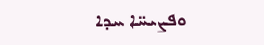ܘܦܨܝܚ̈ܐ ܚܕܐ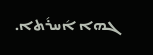ܓܗܐ ܐ݇ܚܪ݇ܬܐ.